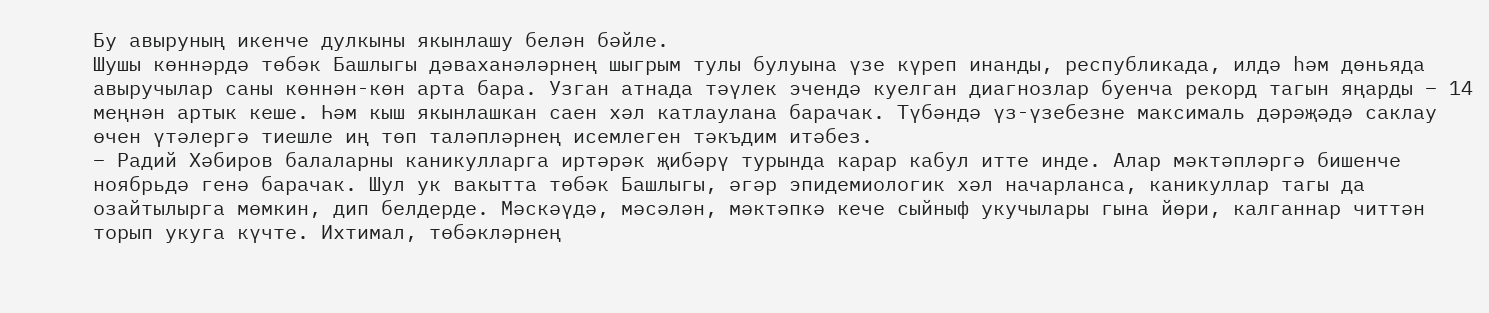Бу авыруның икенче дулкыны якынлашу белән бәйле.
Шушы көннәрдә төбәк Башлыгы дәваханәләрнең шыгрым тулы булуына үзе күреп инанды, республикада, илдә һәм дөньяда авыручылар саны көннән-көн арта бара. Узган атнада тәүлек эчендә куелган диагнозлар буенча рекорд тагын яңарды – 14 меңнән артык кеше. Һәм кыш якынлашкан саен хәл катлаулана барачак. Түбәндә үз-үзебезне максималь дәрәҗәдә саклау өчен үтәлергә тиешле иң төп таләпләрнең исемлеген тәкъдим итәбез.
– Радий Хәбиров балаларны каникулларга иртәрәк җибәрү турында карар кабул итте инде. Алар мәктәпләргә бишенче ноябрьдә генә барачак. Шул ук вакытта төбәк Башлыгы, әгәр эпидемиологик хәл начарланса, каникуллар тагы да озайтылырга мөмкин, дип белдерде. Мәскәүдә, мәсәлән, мәктәпкә кече сыйныф укучылары гына йөри, калганнар читтән торып укуга күчте. Ихтимал, төбәкләрнең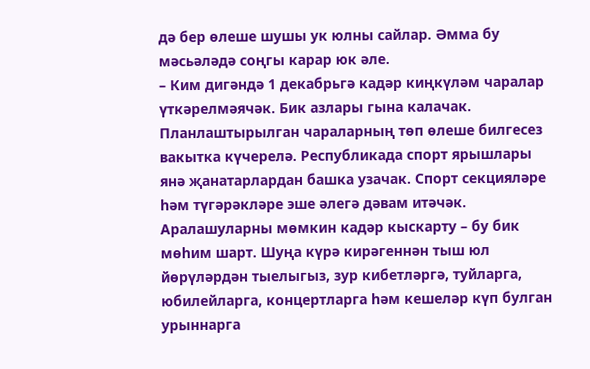дә бер өлеше шушы ук юлны сайлар. Әмма бу мәсьәләдә соңгы карар юк әле.
– Ким дигәндә 1 декабрьгә кадәр киңкүләм чаралар үткәрелмәячәк. Бик азлары гына калачак. Планлаштырылган чараларның төп өлеше билгесез вакытка күчерелә. Республикада спорт ярышлары янә җанатарлардан башка узачак. Спорт секцияләре һәм түгәрәкләре эше әлегә дәвам итәчәк. Аралашуларны мөмкин кадәр кыскарту – бу бик мөһим шарт. Шуңа күрә кирәгеннән тыш юл йөрүләрдән тыелыгыз, зур кибетләргә, туйларга, юбилейларга, концертларга һәм кешеләр күп булган урыннарга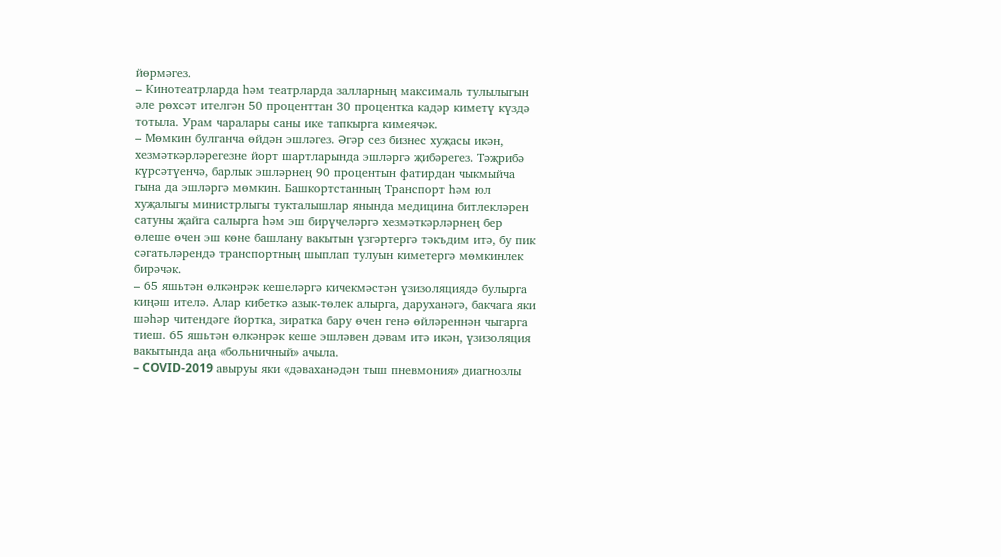йөрмәгез.
– Кинотеатрларда һәм театрларда залларның максималь тулылыгын әле рөхсәт ителгән 50 проценттан 30 процентка кадәр киметү күздә тотыла. Урам чаралары саны ике тапкырга кимеячәк.
– Мөмкин булганча өйдән эшләгез. Әгәр сез бизнес хуҗасы икән, хезмәткәрләрегезне йорт шартларында эшләргә җибәрегез. Тәҗрибә күрсәтүенчә, барлык эшләрнең 90 процентын фатирдан чыкмыйча гына да эшләргә мөмкин. Башкортстанның Транспорт һәм юл хуҗалыгы министрлыгы тукталышлар янында медицина битлекләрен сатуны җайга салырга һәм эш бирүчеләргә хезмәткәрләрнең бер өлеше өчен эш көне башлану вакытын үзгәртергә тәкъдим итә, бу пик сәгатьләрендә транспортның шыплап тулуын киметергә мөмкинлек бирәчәк.
– 65 яшьтән өлкәнрәк кешеләргә кичекмәстән үзизоляциядә булырга киңәш ителә. Алар кибеткә азык-төлек алырга, даруханәгә, бакчага яки шәһәр читендәге йортка, зиратка бару өчен генә өйләреннән чыгарга тиеш. 65 яшьтән өлкәнрәк кеше эшләвен дәвам итә икән, үзизоляция вакытында аңа «больничный» ачыла.
– COVID-2019 авыруы яки «дәваханәдән тыш пневмония» диагнозлы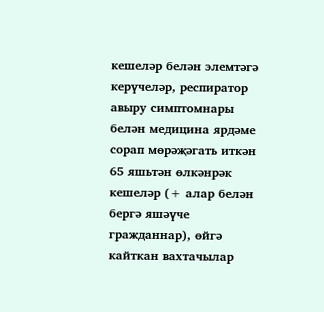кешеләр белән элемтәгә керүчеләр, респиратор авыру симптомнары белән медицина ярдәме сорап мөрәҗәгать иткән 65 яшьтән өлкәнрәк кешеләр (+ алар белән бергә яшәүче гражданнар), өйгә кайткан вахтачылар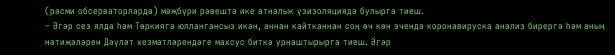(рәсми обсерваторларда) мәҗбүри рәвештә ике атналык үзизоляциядә булырга тиеш.
– Әгәр сез ялда һәм Төркиягә юллангансыз икән, аннан кайтканнан соң өч көн эчендә коронавируска анализ бирергә һәм аның нәтиҗәләрен Дәүләт хезмәтләрендәге махсус биткә урнаштырырга тиеш. Әгәр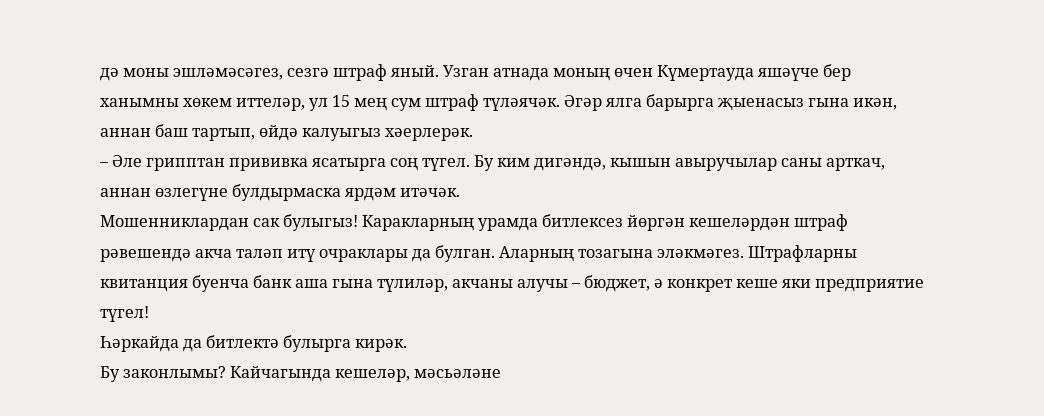дә моны эшләмәсәгез, сезгә штраф яный. Узган атнада моның өчен Күмертауда яшәүче бер ханымны хөкем иттеләр, ул 15 мең сум штраф түләячәк. Әгәр ялга барырга җыенасыз гына икән, аннан баш тартып, өйдә калуыгыз хәерлерәк.
– Әле грипптан прививка ясатырга соң түгел. Бу ким дигәндә, кышын авыручылар саны арткач, аннан өзлегүне булдырмаска ярдәм итәчәк.
Мошенниклардан сак булыгыз! Каракларның урамда битлексез йөргән кешеләрдән штраф рәвешендә акча таләп итү очраклары да булган. Аларның тозагына эләкмәгез. Штрафларны квитанция буенча банк аша гына түлиләр, акчаны алучы – бюджет, ә конкрет кеше яки предприятие түгел!
Һәркайда да битлектә булырга кирәк.
Бу законлымы? Кайчагында кешеләр, мәсьәләне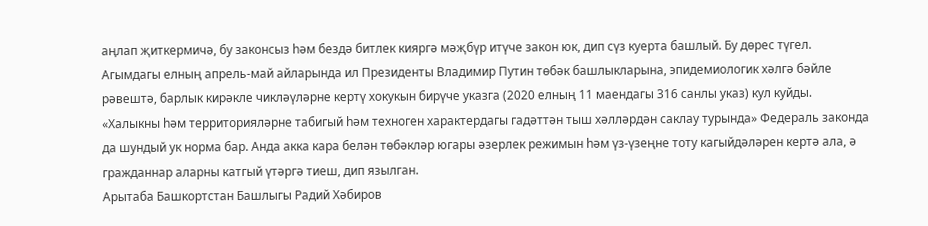аңлап җиткермичә, бу законсыз һәм бездә битлек кияргә мәҗбүр итүче закон юк, дип сүз куерта башлый. Бу дөрес түгел. Агымдагы елның апрель-май айларында ил Президенты Владимир Путин төбәк башлыкларына, эпидемиологик хәлгә бәйле рәвештә, барлык кирәкле чикләүләрне кертү хокукын бирүче указга (2020 елның 11 маендагы 316 санлы указ) кул куйды.
«Халыкны һәм территорияләрне табигый һәм техноген характердагы гадәттән тыш хәлләрдән саклау турында» Федераль законда да шундый ук норма бар. Анда акка кара белән төбәкләр югары әзерлек режимын һәм үз-үзеңне тоту кагыйдәләрен кертә ала, ә гражданнар аларны катгый үтәргә тиеш, дип язылган.
Арытаба Башкортстан Башлыгы Радий Хәбиров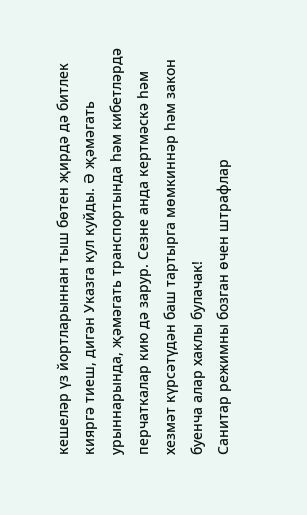кешеләр үз йортларыннан тыш бөтен җирдә дә битлек кияргә тиеш, дигән Указга кул куйды. Ә җәмәгать урыннарында, җәмәгать транспортында һәм кибетләрдә перчаткалар кию дә зарур. Сезне анда кертмәскә һәм хезмәт күрсәтүдән баш тартырга мөмкиннәр һәм закон буенча алар хаклы булачак!
Санитар режимны бозган өчен штрафлар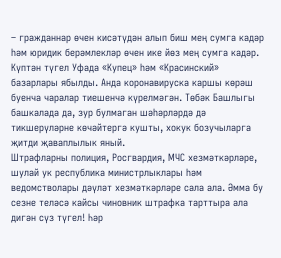– гражданнар өчен кисәтүдән алып биш мең сумга кадәр һәм юридик берәмлекләр өчен ике йөз мең сумга кадәр. Күптән түгел Уфада «Купец» һәм «Красинский» базарлары ябылды. Анда коронавируска каршы көрәш буенча чаралар тиешенчә күрелмәгән. Төбәк Башлыгы башкалада да, зур булмаган шәһәрләрдә дә тикшерүләрне көчәйтергә кушты, хокук бозучыларга җитди җаваплылык яный.
Штрафларны полиция, Росгвардия, МЧС хезмәткәрләре, шулай ук республика министрлыклары һәм ведомстволары дәүләт хезмәткәрләре сала ала. Әмма бу сезне теләсә кайсы чиновник штрафка тарттыра ала дигән сүз түгел! Һәр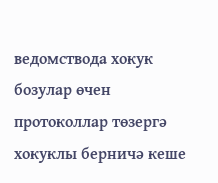ведомствода хокук бозулар өчен протоколлар төзергә хокуклы берничә кеше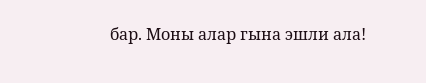бар. Моны алар гына эшли ала!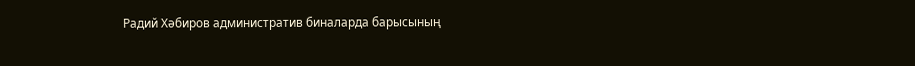Радий Хәбиров административ биналарда барысының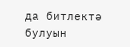да битлектә булуын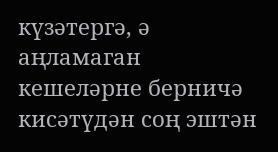күзәтергә, ә аңламаган кешеләрне берничә кисәтүдән соң эштән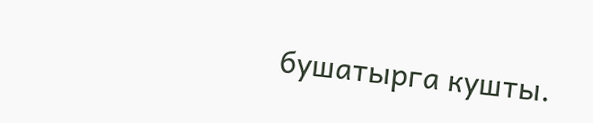бушатырга кушты.